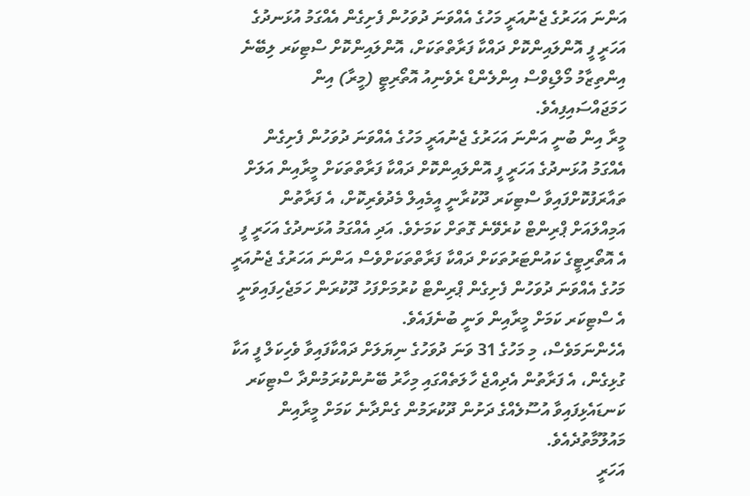އަންނަ އަހަރުގެ ޖެނުއަރީ މަހުގެ އެއްވަނަ ދުވަހުން ފެށިގެން އެއްގަމު އުޅަނދުގެ އަހަރީ ފީ އޮންލައިންކޮށް ދައްކާ ފަރާތްތަކަށް، އޮންލައިންކޮށް ސްޓިކަރ ލިބޭނެ އިންތިޒާމު މޯލްޑިވްސް އިންލެންޑް ރެވެނިއު އޮތޯރިޓީ (މީރާ) އިން ހަމަޖައްސައިފިއެވެ.
މީރާ އިން ބުނީ އަންނަ އަހަރުގެ ޖެނުއަރީ މަހުގެ އެއްވަނަ ދުވަހުން ފެށިގެން އެއްގަމު އުޅަނދުގެ އަހަރީ ފީ އޮންލައިންކޮށް ދައްކާ ފަރާތްތަކަށް މީރާއިން އަލަށް ތައާރަފުކޮށްފައިވާ ސްޓިކަރ ދޫކުރާނީ އީމެއިލް މެދުވެރިކޮށް، އެ ފަރާތުން އަމިއްލައަށް ޕްރިންޓް ކުރެވޭނެ ގޮތަށް ކަމަށެވެ. އަދި އެއްގަމު އުޅަނދުގެ އަހަރީ ފީ އެ އޮތޯރިޓީގެ ކައުންޓަރުތަކަށް ދައްކާ ފަރާތްތަކަށްވެސް އަންނަ އަހަރުގެ ޖެނުއަރީ މަހުގެ އެއްވަނަ ދުވަހުން ފެށިގެން ޕްރިންޓް ކުރުމަށްފަހު ދޫކުރަން ހަމަޖެހިފައިވަނީ އެ ސްޓިކަރ ކަމަށް މީރާއިން ވަނީ ބުނެފައެވެ.
އެހެންނަމަވެސް، މި މަހުގެ 31 ވަނަ ދުވަހުގެ ނިޔަލަށް ދައްކާފައިވާ ވެހިކަލް ފީ އަކާ ގުޅިގެން، އެ ފަރާތުން އެދިއްޖެ ހާލަތެއްގައި މިހާރު ބޭނުންކުރަމުންދާ ސްޓިކަރ ކަނޑައެޅިފައިވާ އުސޫލެއްގެ ދަށުން ދޫކުރަމުން ގެންދާނެ ކަމަށް މީރާއިން މައުލޫމާތުދެއެވެ.
އަހަރީ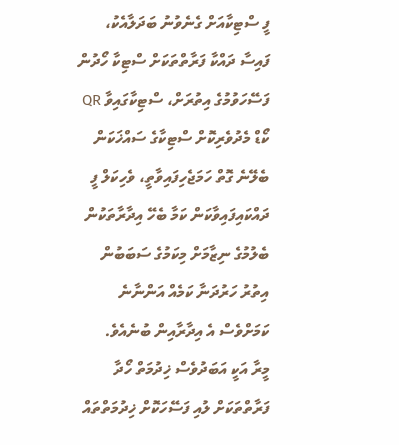ފީ ސްޓިކާއަށް ގެނެވުނު ބަދަލާއެކު، ފައިސާ ދައްކާ ފަރާތްތަކަށް ސްޓިކާ ހޯދުން ފަސޭހަވުމުގެ އިތުރަށް، ސްޓިކާގައިވާ QR ކޯޑް މެދުވެރިކޮށް ސްޓިކާގެ ސައްޚަކަން ބެލޭނެ ގޮތް ހަމަޖެހިފައިވާތީ، ވެހިކަލް ފީ ދައްކައިފައިވާކަން ކަމާ ބެހޭ އިދާރާތަކުން ބެލުމުގެ ނިޒާމަށް މިކަމުގެ ސަބަބުން އިތުރު ހަރުދަނާ ކަމެއް އަންނާނެ ކަމަށްވެސް އެ އިދާރާއިން ބުނެއެވެ.
މީރާ އަކީ އަބަދުވެސް ޚިދުމަތް ހޯދާ ފަރާތްތަކަށް ލުއި ފަސޭހަކޮށް ޚިދުމަތްތައް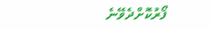ފޯރުކޮށްދެވޭނެ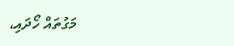މަގުތައް ހޯދައި،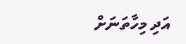އަދި މިހާތަނަށް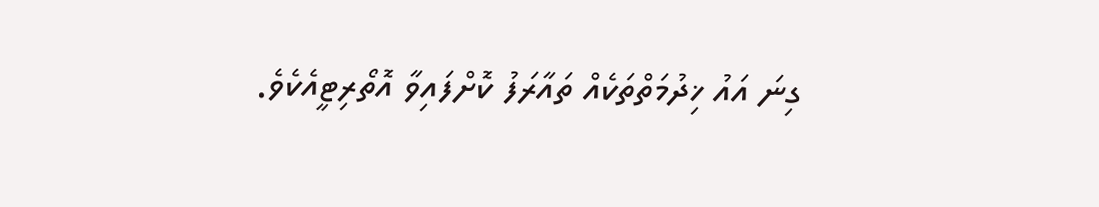ގިނަ އައު ޚިދުމަތްތަކެއް ތައާރަފު ކޮށްފައިވާ އޮތޯރިޓީއެކެވެ.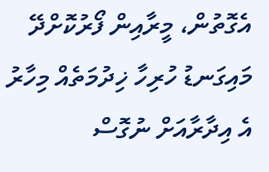އެގޮތުން، މީރާއިން ފޯރުކޮށްދޭ މައިގަނޑު ހުރިހާ ޚިދުމަތެއް މިހާރު އެ އިދާރާއަށް ނުގޮސް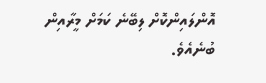އޮންލައިންކޮށް ލިބޭނެ ކަމަށް މީރާއިން ބުނެއެވެ.